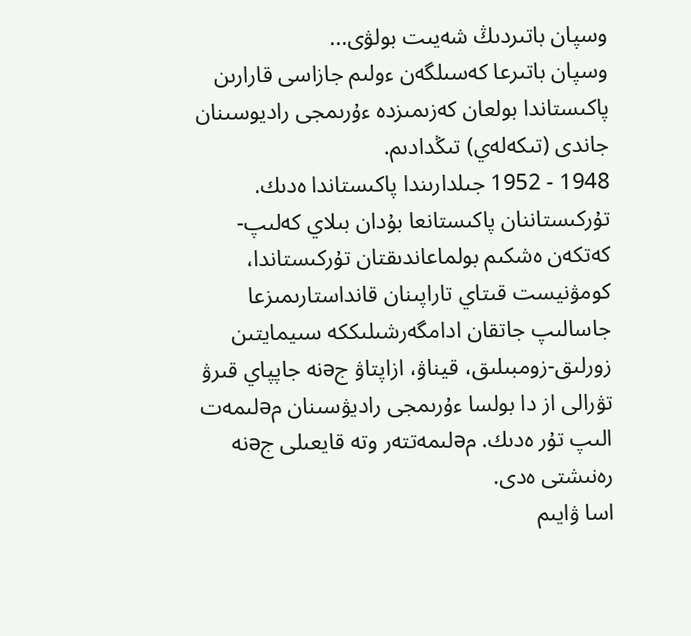وسپان باتىردىڭ شەيىت بولۋى...
وسپان باتىرعا كەسىلگەن ءولىم جازاسى قارارىن پاكىستاندا بولعان كەزىمىزدە ءۇرىمجى راديوسىنان جاندى (تىكەلەي) تىڭدادىم.
1948 - 1952 جىلدارىندا پاكىستاندا ەدىك. تۇركىستاننان پاكىستانعا بۇدان بىلاي كەلىپ-كەتكەن ەشكىم بولماعاندىقتان تۇركىستاندا، كومۋنيست قىتاي تاراپىنان قانداستارىمىزعا جاسالىپ جاتقان ادامگەرشىلىككە سىيمايتىن زورلىق-زومبىلىق، قيناۋ، ازاپتاۋ جəنە جاپپاي قىرۋ تۋرالى از دا بولسا ءۇرىمجى راديۋسىنان مəلىمەت الىپ تۇر ەدىك. مəلىمەتتەر وتە قايعىلى جəنە رەنىشتى ەدى.
اسا ۋايىم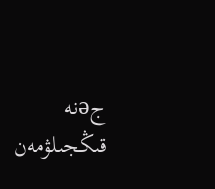جəنە قىڭجىلۋمەن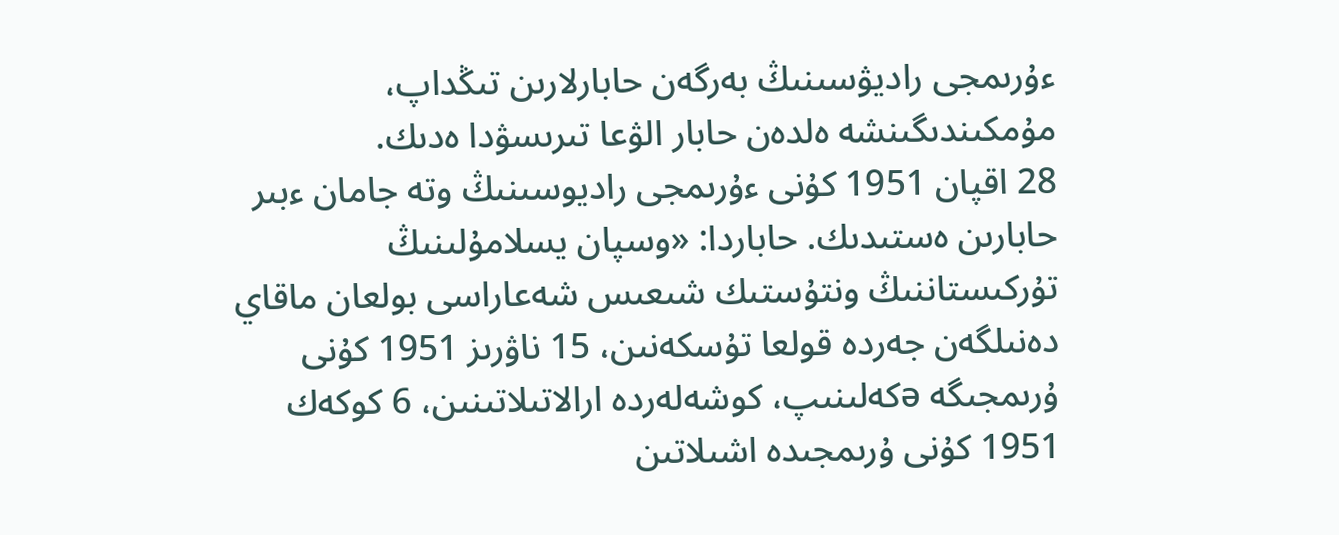ءۇرىمجى راديۋسىنىڭ بەرگەن حابارلارىن تىڭداپ، مۇمكىندىگىنشە ەلدەن حابار الۋعا تىرىسۋدا ەدىك.
28 اقپان 1951 كۇنى ءۇرىمجى راديوسىنىڭ وتە جامان ءبىر حابارىن ەستىدىك. حاباردا: «وسپان يسلامۇلىنىڭ تۇركىستاننىڭ ونتۇستىك شىعىس شەعاراسى بولعان ماقاي دەنىلگەن جەردە قولعا تۇسكەنىن، 15 ناۋرىز 1951 كۇنى ۇرىمجىگە əكەلىنىپ، كوشەلەردە ارالاتىلاتىنىن، 6 كوكەك 1951 كۇنى ۇرىمجىدە اشىلاتىن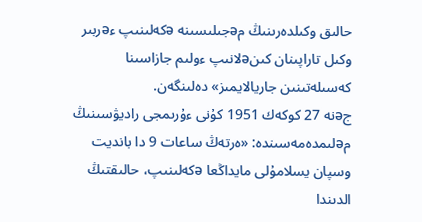حالىق وكىلدەرىنىڭ مəجىلىسىنە əكەلىنىپ ءəربىر وكىل تاراپىنان كىنəلانىپ ءولىم جازاسىنا كەسىلەتىنىن جاريالايمىز» دەلىنگەن.
جəنە 27 كوكەك 1951 كۇنى ءۇرىمجى راديۋسىنىڭ مəلىمدەمەسىندە: «ەرتەڭ ساعات 9 دا بانديت وسپان يسلامۇلى مايداڭعا əكەلىنىپ، حالىقتىڭ الدىندا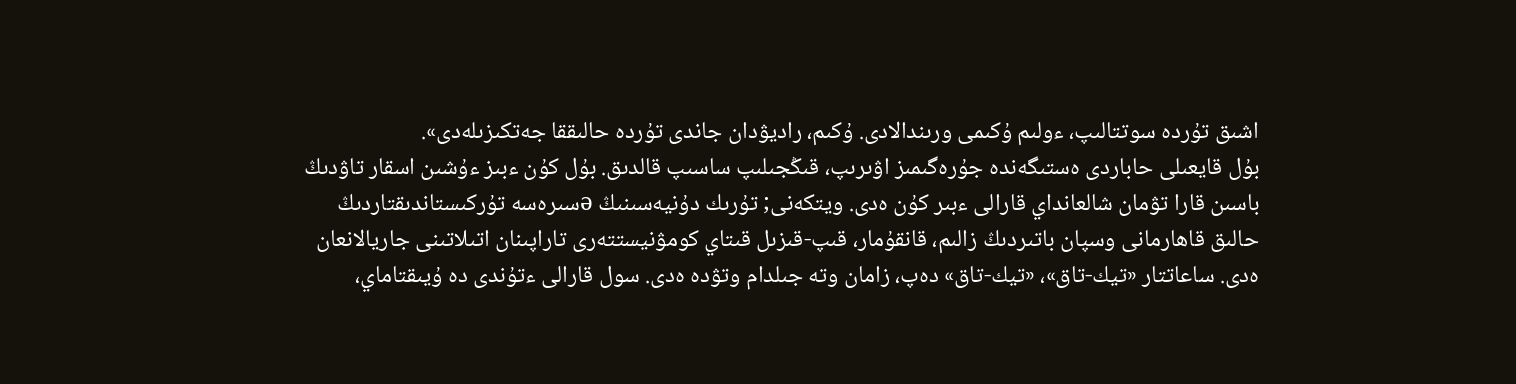اشىق تۇردە سوتتالىپ، ءولىم ۇكىمى ورىندالادى. ۇكىم، راديۋدان جاندى تۇردە حالىققا جەتكىزىلەدى».
بۇل قايعىلى حاباردى ەستىگەندە جۇرەگىمىز اۋىرىپ، قىڭجىلىپ ساسىپ قالدىق. بۇل كۇن ءبىز ءۇشىن اسقار تاۋدىڭ باسىن قارا تۋمان شالعانداي قارالى ءبىر كۇن ەدى. ويتكەنى; تۇرىك دۇنيەسىنىڭ əسىرەسە تۇركىستاندىقتاردىڭ حالىق قاھارمانى وسپان باتىردىڭ زالىم، قانقۇمار، قىپ-قىزىل قىتاي كومۋنيستتەرى تاراپىنان اتىلاتىنى جاريالانعان ەدى. ساعاتتار «تيك-تاق»، «تيك-تاق» دەپ، زامان وتە جىلدام وتۋدە ەدى. سول قارالى ءتۇندى دە ۇيىقتاماي،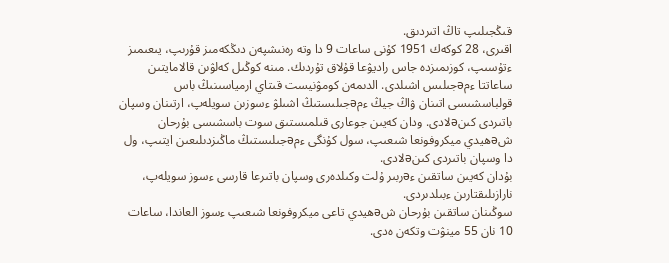قىڭجىلىپ تاڭ اتىردىق.
اقىرى، 28 كوكەك 1951 كۇنى ساعات 9 دا وتە رەنىشپەن دىڭكەمىز قۇرىپ، يىعىمىز ءتۇسىپ، كوزىمىزدە جاس راديۋعا قۇلاق تۇردىك. مىنە كوڭىل كەلۋىن قالامايتىن ساعاتتا ءمəجىلىس اشىلدى. الدىمەن كومۋنيست قىتاي ارمياسىنىڭ باس قولباسشىسى اتىنان ۋاڭ جيڭ ءمəجىلىستىڭ اشىلۋ ءسوزىن سويلەپ، ارتىنان وسپان باتىردى كىنəلادى. ودان كەيىن جوعارى قىلمىستىق سوت باسشىسى بۇرحان شəھيدي ميكروفونعا شىعىپ، سول كۇنگى ءمəجىلىستىڭ ماڭىزدىلىعىن ايتىپ، ول دا وسپان باتىردى كىنəلادى.
بۇدان كەيىن ساتقىن ءəربىر ۇلت وكىلدەرى وسپان باتىرعا قارسى ءسوز سويلەپ، نارازىلىقتارىن ءبىلدىردى.
سوڭىنان ساتقىن بۇرحان شəھيدي تاعى ميكروفونعا شىعىپ ءسوز العاندا، ساعات 10 نان 55 مينۋت وتكەن ەدى.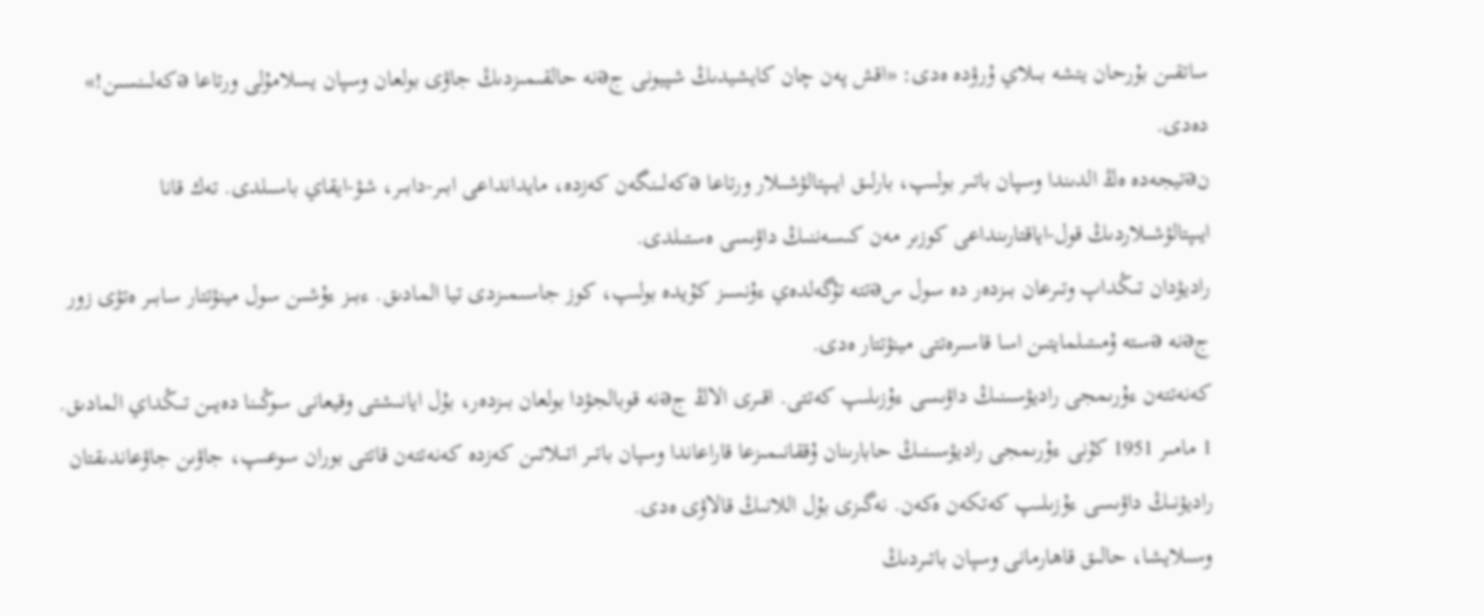ساتقىن بۇرحان يتشە بىلاي ۇرۋدە ەدى: «اقش پەن چان كايشيدىڭ شپيونى جəنە حالقىمىزدىڭ جاۋى بولعان وسپان يسلامۇلى ورتاعا əكەلىنسىن!» دەدى.
نəتيجەدە ەڭ الدىندا وسپان باتىر بولىپ، بارلىق ايىپتالۋشىلار ورتاعا əكەلىنگەن كەزدە، مايدانداعى ابىر-دابىر، شۋ-ايقاي باسىلدى. تەك قانا ايىپتالۋشىلاردىڭ قول-اياقتارىنداعى كوزىر مەن كىسەننىڭ داۋىسى ەستىلدى.
راديۋدان تىڭداپ وتىرعان بىزدەر دە سول سəتتە تۇگەلدەي ءۇنسىز كۇيدە بولىپ، كوز جاسىمىزدى تيا المادىق. ءبىز ءۇشىن سول مينۋتتار سابىر ەتۋى زور جəنە əستە ۇمىتىلمايتىن اسا قاسىرەتتى مينۋتتار ەدى.
كەنەتتەن ءۇرىمجى راديۋسىنىڭ داۋىسى ءۇزىلىپ كەتتى. اقىرى الاڭ جəنە قوبالجۋدا بولعان بىزدەر، بۇل ايانىشتى وقيعانى سوڭىنا دەيىن تىڭداي المادىق.
1 مامىر 1951 كۇنى ءۇرىمجى راديۋسىنىڭ حابارىنان ۇققانىمىزعا قاراعاندا وسپان باتىر اتىلاتىن كەزدە كەنەتتەن قاتتى بوران سوعىپ، جاۋىن جاۋعاندىقتان راديۋنىڭ داۋىسى ءۇزىلىپ كەتكەن ەكەن. نەگىزى بۇل اللانىڭ قالاۋى ەدى.
وسىلايشا، حالىق قاھارمانى وسپان باتىردىڭ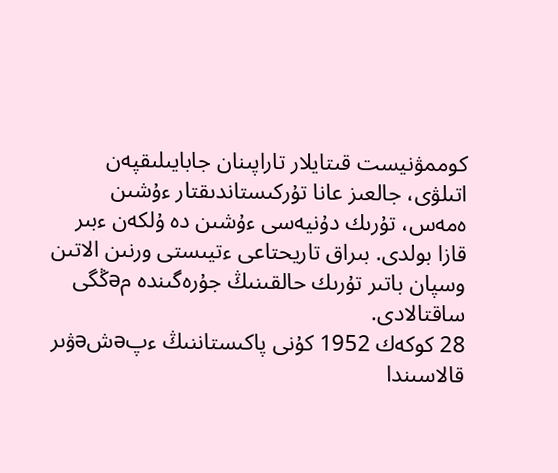كوممۋنيست قىتايلار تاراپىنان جابايىلىقپەن اتىلۋى، جالعىز عانا تۇركىستاندىقتار ءۇشىن ەمەس، تۇرىك دۇنيەسى ءۇشىن دە ۇلكەن ءبىر قازا بولدى. بىراق تاريحتاعى ءتيىستى ورنىن الاتىن وسپان باتىر تۇرىك حالقىنىڭ جۇرەگىندە مəڭگى ساقتالادى.
28 كوكەك 1952 كۇنى پاكىستاننىڭ ءپəشəۋىر قالاسىندا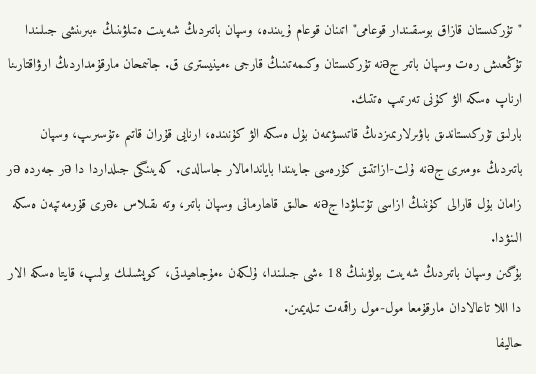"تۇركىستان قازاق بوسقىندار قوعامى" اتىنان قوعام ۇيىندە، وسپان باتىردىڭ شەيىت ەتىلۋىنىڭ ءبىرىنشى جىلىندا تۇڭعىش رەت وسپان باتىر جəنە تۇركىستان وكىمەتىنىڭ قارجى ءمينيسترى ق. جانىمحان مارقۇمداردىڭ ارۋاقتارىنا ارناپ ەسكە الۋ كۇنى تەرتىپ ەتتىك.
بارلىق تۇركىستاندىق باۋىرلارىمىزدىڭ قاتىسۋىمەن بۇل ەسكە الۋ كۇنىندە، ارنايى قۇران قاتىم ءتۇسىرىپ، وسپان باتىردىڭ ءومىرى جəنە ۇلت-ازاتتىق كۇرەسى جايىندا باياندامالار جاسالدى. كەيىنگى جىلداردا دا əر جەردە əر زامان بۇل قارالى كۇننىڭ ازاسى تۇتىلۋدا جəنە حالىق قاھارمانى وسپان باتىر، وتە ىقىلاس ءəرى قۇرمەتپەن ەسكە الىنۋدا.
بۇگىن وسپان باتىردىڭ شەيىت بولۋىنىڭ 18 ءشى جىلىندا، ۇلكەن ءمۇجاھيدتى، كوپشىلىك بولىپ، قايتا ەسكە الار دا اللا تاعالادان مارقۇمعا مول-مول راقمەت تىلەيمىن.
حاليفا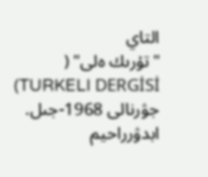التاي
"تۇرىك ەلى" ( TURKELI DERGİSİ) جۋرنالى 1968-جىل.
ابدۋرراحيم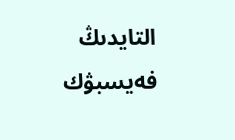التايدىڭ فەيسبۋك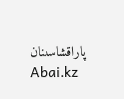پاراقشاسىنان
Abai.kz